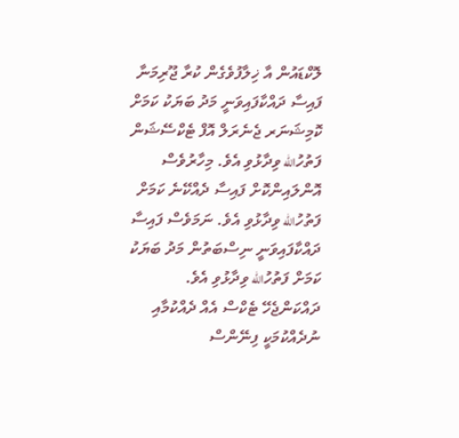ލޮކްޑައުން އާ ޚިލާފުވެގެން ކުރާ ޖޫރިމަނާ ފައިސާ ދައްކާފައިވަނީ މަދު ބަޔަކު ކަމަށް ކޮމިޝަނަރ ޖެނެރަލް އޮފް ޓެކްސޭޝަން ފަތުހުالله ވިދާޅުވި އެވެ. މިހާރުވެސް އޮންލައިންކޮށް ފައިސާ ދެއްކޭނެ ކަމަށް ފަތުހުالله ވިދާޅުވި އެވެ. ނަމަވެސް ފައިސާ ދައްކާފައިވަނީ ނިސްބަތުން މަދު ބަޔަކު ކަމަށް ފަތުހުالله ވިދާޅުވި އެވެ.
ދައްކަންޖެހޭ ޓެކްސް އެއް ދެއްކުމާއި ނުދެއްކުމަކީ ފިނޭންސް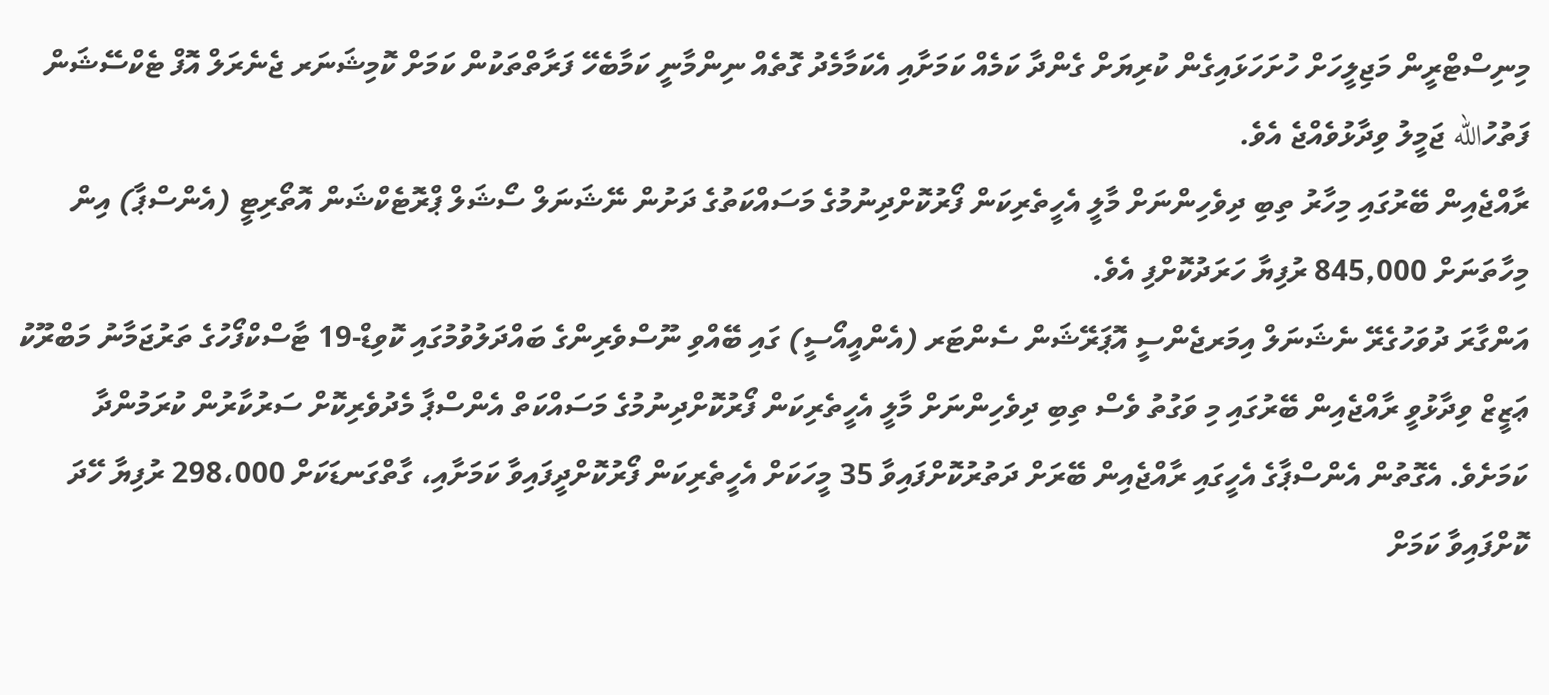މިނިސްޓްރީން މަޖިލީހަށް ހުށަހަޅައިގެން ކުރިޔަށް ގެންދާ ކަމެއް ކަމަށާއި އެކަމާމެދު ގޮތެއް ނިންމާނީ ކަމާބެހޭ ފަރާތްތަކުން ކަމަށް ކޮމިޝަނަރ ޖެނެރަލް އޮފް ޓެކްސޭޝަން ފަތުހުالله ޖަމީލު ވިދާޅުވެއްޖެ އެވެ.
ރާއްޖެއިން ބޭރުގައި މިހާރު ތިބި ދިވެހިންނަށް މާލީ އެހީތެރިކަން ފޯރުކޮށްދިނުމުގެ މަސައްކަތުގެ ދަށުން ނޭޝަނަލް ސޯޝަލް ޕްރޮޓެކްޝަން އޮތޯރިޓީ (އެންސްޕާ) އިން މިހާތަނަށް 845,000 ރުފިޔާ ހަރަދުކޮށްފި އެވެ.
އަންގާރަ ދުވަހުގެރޭ ނެޝަނަލް އިމަރޖެންސީ އޮޕަރޭޝަން ސެންޓަރ (އެންއީއޯސީ) ގައި ބޭއްވި ނޫސްވެރިންގެ ބައްދަލުވުމުގައި ކޮވިޑް-19 ޓާސްކްފޯހުގެ ތަރުޖަމާނު މަބްރޫކު ޢަޒީޒް ވިދާޅުވީ ރާއްޖެއިން ބޭރުގައި މި ވަގުތު ވެސް ތިބި ދިވެހިންނަށް މާލީ އެހީތެރިކަން ފޯރުކޮށްދިނުމުގެ މަސައްކަތް އެންސްޕާ މެދުވެރިކޮށް ސަރުކާރުން ކުރަމުންދާ ކަމަށެވެ. އެގޮތުން އެންސްޕާގެ އެހީގައި ރާއްޖެއިން ބޭރަށް ދަތުރުކޮށްފައިވާ 35 މީހަކަށް އެހީތެރިކަން ފޯރުކޮށްދީފައިވާ ކަމަށާއި، ގާތްގަނޑަކަށް 298،000 ރުފިޔާ ހޭދަ ކޮށްފައިވާ ކަމަށް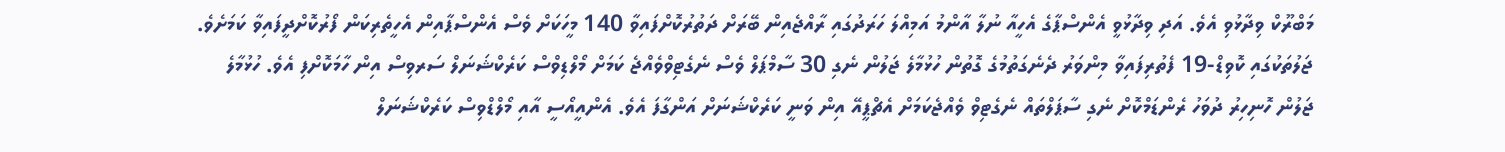މަބްރޫކް ވިދާޅުވި އެވެ. އަދި ވިދާޅުވީ އެންސްޕާގެ އެހީއާ ނުލާ އާންމު އަމިއްލަ ހަރަދުގައި ރާއްޖެއިން ބޭރަށް ދަތުރުކޮށްފައިވާ 140 މީހަކަށް ވެސް އެންސްޕާއިން އެހީތެރިކަން ފޯރުކޮށްދީފައިވާ ކަމަށެވެ.
ޖަލުތަކުގައި ކޮވިޑް-19 ފެތުރިފައިވާ މިންވަރު ދެނެގަތުމުގެ ގޮތުން ހުޅުމާލެ ޖަލުން ނެގި 30 ސާމްޕަލް ވެސް ނެގެޓިވްވެއްޖެ ކަމަށް މޯލްޑިވްސް ކަރެކްޝަނަލް ސަރވިސް އިން ހާމަކޮށްފި އެވެ. ހުޅުމާލެ ޖަލުން ހޮނިހިރު ދުވަހު ރެންޑަމްކޮށް ނެގި ސާޕަލްތައް ނެގެޓިވް ވެއްޖެކަމަށް އެޗްޕީއޭ އިން ވަނީ ކަރެކްޝަނަށް އަންގާފަ އެވެ. އެންއީއޯސީ އާއި މޯލްޑްވިސް ކަރެކްޝަނަލް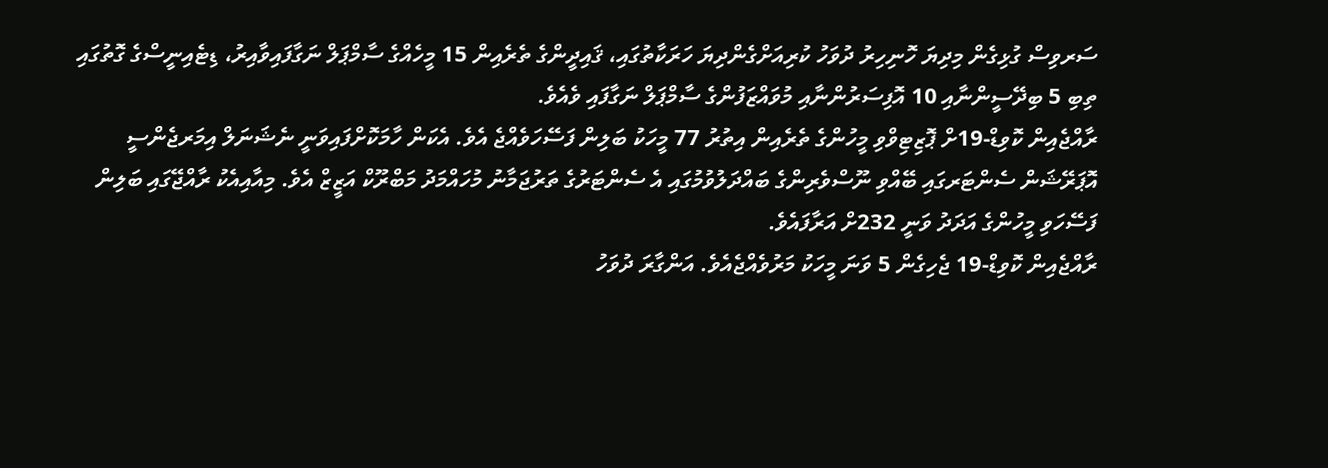ސަރވިސް ގުޅިގެން މިދިޔަ ހޮނިހިރު ދުވަހު ކުރިއަށްގެންދިޔަ ހަރަކާތުގައި، ޤައިދީންގެ ތެރެއިން 15 މީހެއްގެ ސާމްޕަލް ނަގާފައިވާއިރު، ޑިޓެއިނީސްގެ ގޮތުގައި ތިބި 5 ބިދޭސީންނާއި 10 އޮފިސަރުންނާއި މުވައްޒަފުންގެ ސާމްޕަލް ނަގާފައި ވެއެވެ.
ރާއްޖެއިން ކޮވިޑް-19ށް ޕޮޒިޓިވްވި މީހުންގެ ތެރެއިން އިތުރު 77 މީހަކު ބަލިން ފަސޭހަވެއްޖެ އެވެ. އެކަން ހާމަކޮށްފައިވަނީ ނެޝަނަލް އިމަރޖެންސީ އޮޕަރޭޝަން ސެންޓަރގައި ބޭއްވި ނޫސްވެރިންގެ ބައްދަލުވުމުގައި އެ ސެންޓަރުގެ ތަރުޖަމާނު މުހައްމަދު މަބްރޫކް އަޒީޒް އެވެ. މިއާއިއެކު ރާއްޖޭގައި ބަލިން ފަސޭހަވި މީހުންގެ އަދަދު ވަނީ 232ށް އަރާފައެވެ.
ރާއްޖެއިން ކޮވިޑް-19 ޖެހިގެން 5 ވަނަ މީހަކު މަރުވެއްޖެއެވެ. އަންގާރަ ދުވަހު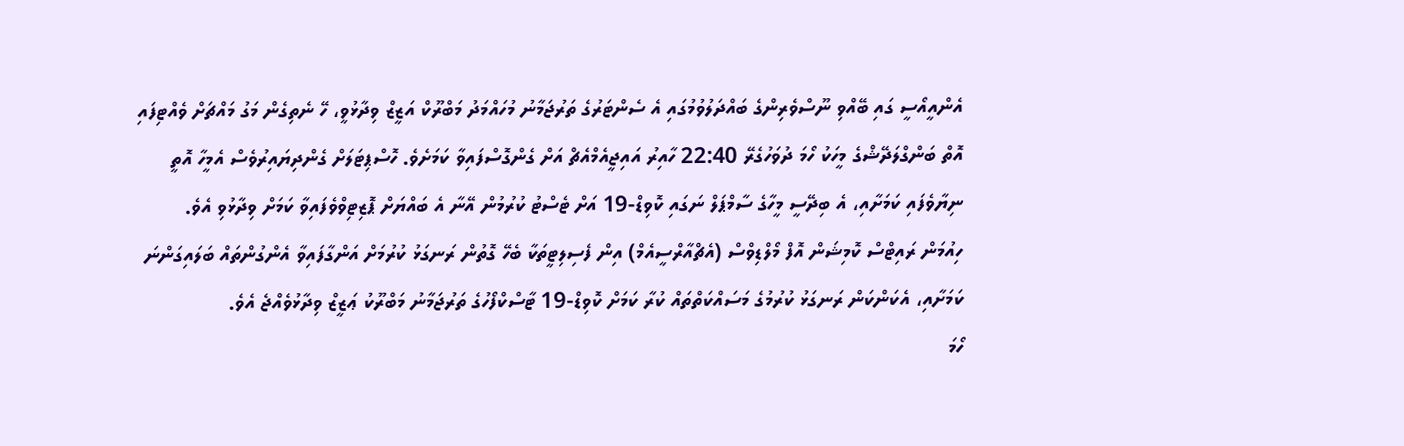އެންއީއޯސީ ގައި ބޭއްވި ނޫސްވެރިންގެ ބައްދަލުވުމުގައި އެ ސެންޓަރުގެ ތަރުޖަމާނު މުހައްމަދު މަބްރޫކް އަޒީޒް ވިދާޅުވީ، ހޭ ނެތިގެން މަގު މައްޗަށް ވެއްޓިފައި އޮތް ބަންގްލަދޭޝްގެ މީހަކު ހޯމަ ދުވަހުގެރޭ 22:40 ހާއިރު އައިޖީއެމްއެޗް އަށް ގެންގޮސްފައިވާ ކަމަށެވެ. ހޮސްޕިޓަލަށް ގެންދިޔައިރުވެސް އެމީހާ އޮތީ ނިޔާވެފައި ކަމަށާއި، އެ ބިދޭސީ މީހާގެ ސާމްޕަލް ނަގައި ކޮވިޑް-19 އަށް ޓެސްޓު ކުރުމުން އޭނާ އެ ބައްޔަށް ޕޮޒިޓިވްވެފައިވާ ކަމަށް ވިދާޅުވި އެވެ.
ހިއުމަން ރައިޓްސް ކޮމިޝަން އޮފް މޯލްޑިވްސް (އެޗްއާރްސީއެމް) އިން ފެސިލިޓީތަކާ ބެހޭ ގޮތުން ރަނގަޅު ކުރުމަށް އަންގާފައިވާ އެންގުންތައް ބަލައިގަންނަ ކަމަށާއި، އެކަންކަން ރަނގަޅު ކުރުމުގެ މަސައްކަތްތައް ކުރާ ކަމަށް ކޮވިޑް-19 ޓާސްކްފޯހުގެ ތަރުޖަމާނު މަބްރޫކު ޢަޒީޒް ވިދާޅުވެއްޖެ އެވެ.
ހޯމަ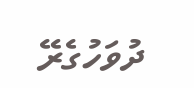ދުވަހުގެރޭ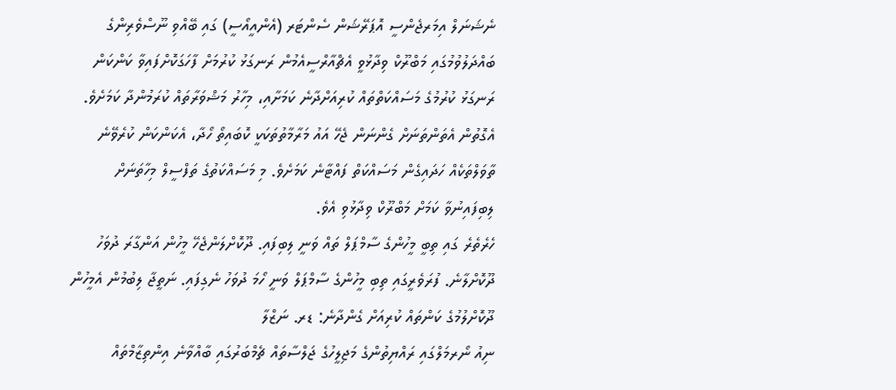ނެޝަނަލް އިމަރޖެންސީ އޮޕަރޭޝަން ސެންޓަރ (އެންއީއޯސީ) ގައި ބޭއްވި ނޫސްވެރިންގެ ބައްދަލުވުމުގައި މަބްރޫކް ވިދާޅުވީ އެޗްއާރްސީއެމުން ރަނގަޅު ކުރުމަށް ފާހަގަކޮށްފައިވާ ކަންކަން ރަނގަޅު ކުރުމުގެ މަސައްކަތްތައް ކުރިއަށްދާނެ ކަމަށާއި، މިހާރު މަޝްވަރާތައް ކުރަމުންދާ ކަމަށެވެ. އެގޮތުން އެތަންތަނަށް ގެންނަން ޖެހޭ އައު މަރާމާތުތަކަކީ ކޮބައިތޯ ހޯދާ، އެކަންކަން ކުރެވޭނެ ތާވަލްތަކެއް ހަދައިގެން މަސައްކަތް ފައްޓާނެ ކަމަށެވެ. މި މަސައްކަތުގެ ތަފްސީލް މިހާތަނަށް ލިބިފައިނުވާ ކަމަށް މަބްރޫކް ވިދާޅުވި އެވެ.
ހެރެތެރެ ގައި ތިބީ މީހުންގެ ސާމްޕަލް ތައް ވަނީ ލިބިފައި. ދޫކޮށްލަންޖެހޭ މީހުން އަންގާރަ ދުވަހު ދޫކޮށްލާނެ. ފުރަވެރީގައި ތިބި މީހުންގެ ސާމްޕަލް ވަނީ ހޯމަ ދުވަހު ނެގިފައި. ނަތީޖާ ލިބުމުން އެމީހުން ދޫކޮށްލުމުގެ ކަންތައް ކުރިއަށް ގެންދާނެ: ޑރ. ނަޒްލާ
ނިއު ނޯރމަލްގައި ރައްޔިތުންގެ މަޖިލީހުގެ ޖަލްސާތައް ޗެމްބަރުގައި ބާއްވާނެ އިންތިޒާމްތައް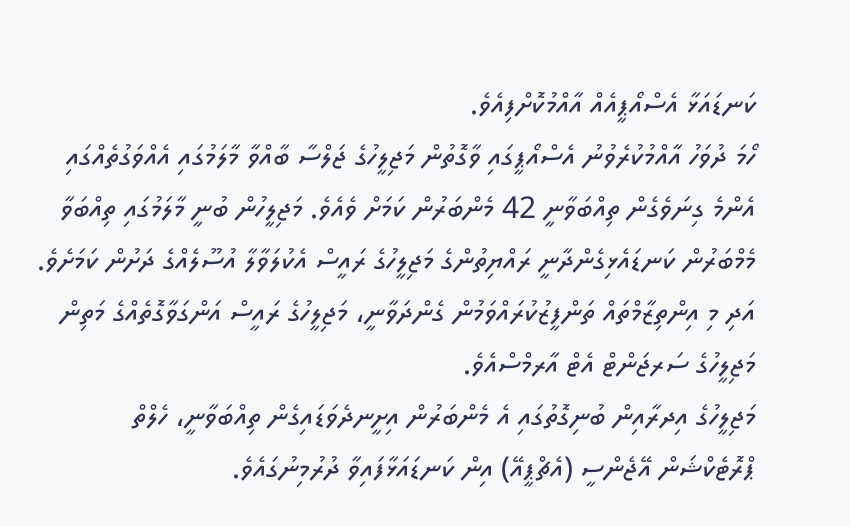ކަނޑައަޅާ އެސްއޯޕީއެއް އާއްމުކޮށްފިއެވެ.
ހޯމަ ދުވަހު އާއްމުކުރެވުނު އެސްއޯޕީގައި ވާގޮތުން މަޖިލީހުގެ ޖަލްސާ ބާއްވާ މާލަމުގައި އެއްވަގުތެއްގައި އެންމެ ގިނަވެގެން ތިއްބަވާނީ 42 މެންބަރުން ކަމަށް ވެއެވެ. މަޖިލީހުން ބުނީ މާލަމުގައި ތިއްބަވާ މެމްބަރުން ކަނޑައެޅިގެންދާނީ ރައްޔިތުންގެ މަޖިލީހުގެ ރައީސް އެކުލަވާލާ އުސޫލެއްގެ ދަށުން ކަމަށެވެ. އަދި މި އިންތިޒާމްތައް ތަންފީޒުކުރައްވަމުން ގެންދަވާނީ، މަޖިލީހުގެ ރައީސް އަންގަވާގޮތެއްގެ މަތިން މަޖިލީހުގެ ސަރޖަންޓް އެޓް އާރމްސްއެވެ.
މަޖިލީހުގެ އިދރާއިން ބުނިގޮތުގައި އެ މެންބަރުން އިށީނދެވަޑައިގެން ތިއްބަވާނީ، ހެލްތް ޕްރޮޓެކްޝަން އޭޖެންސީ (އެޗްޕީއޭ) އިން ކަނޑައަޅާފައިވާ ދުރުމިނުގައެވެ.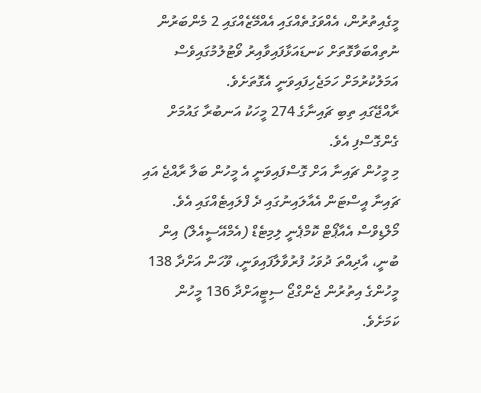މީގެއިތުރުން، އެއްވަގުތެއްގައި އެއްމޭޒެއްގައި 2 މެންބަރުން ނުތިއްބަވާގޮތަށް ކަނޑައަޅާފައިވާއިރު ވޯޓުލުމުގައިވެސް އަމަލުކުރުމަށް ހަމަޖެހިފައިވަނީ އެގޮތަށެވެ.
ރާއްޖޭގައި ތިބި ޗައިނާގެ 274 މީހަކު އަނބުރާ ގައުމަށް ގެންގޮސްފި އެވެ.
މި މީހުން ޗައިނާ އަށް ގޮސްފައިވަނީ އެ މީހުން ބަލާ ރާއްޖެ އައި ޗައިނާ އީސްޓަން އެއާލައިނުގައި ދެ ފްލައިޓެއްގައި އެވެ. މޯލްޑިވްސް އެއާޕޯޓް ކޮމްޕެނީ ލިމިޓެޑް (އެމްއޭސީއެލް) އިން ބުނީ، އާދިއްތަ ދުވަހު ފުރުވާލާފައިވަނީ، ވޫހަން އަށްދާ 138 މީހުންގެ އިތުރުން ޖެންގްޖޯ ސިޓީއަށްދާ 136 މީހުން ކަމަށެވެ.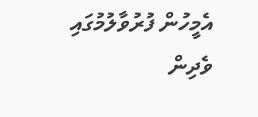އެމީހުން ފުރުވާލުމުގައި ވެދިން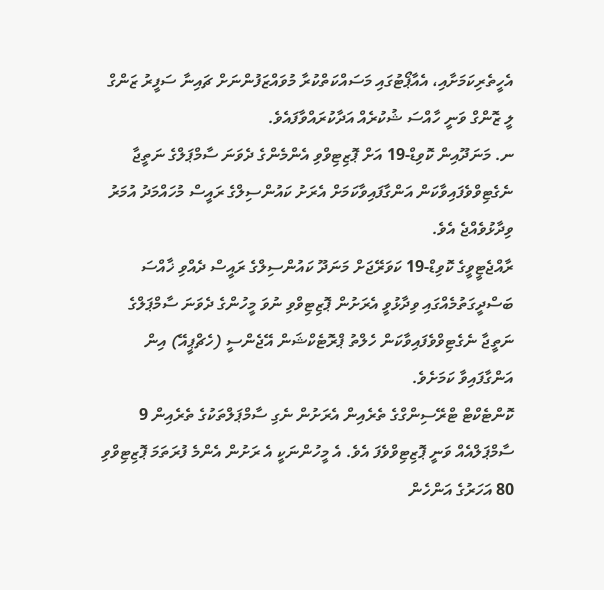އެހީތެރިކަމަށާއި، އެއާޕޯޓުގައި މަސައްކަތްކުރާ މުވައްޒަފުންނަށް ޗައިނާ ސަފީރު ޒަންގް ލީ ޒޮންގް ވަނީ ހާއްސަ ޝުކުރެއް އަދާކުރައްވާފައެވެ.
ނ. މަނަދޫއިން ކޮވިޑް-19 އަށް ޕޮޒިޓިވްވި އެންމެންގެ ދެވަނަ ސާމްޕަލްގެ ނަތީޖާ ނެގެޓިވްވެފައިވާކަން އަންގާފައިވާކަމަށް އެރަށު ކައުންސިލްގެ ރައީސް މުހައްމަދު އުމަރު ވިދާޅުވެއްޖެ އެވެ.
ރާއްޖެޓީވީގެ ކޮވިޑް-19 ކަވަރޭޖަށް މަނަދޫ ކައުންސިލްގެ ރައީސް ދެއްވި ޚާއްސަ ބަސްދީގަތުމެއްގައި ވިދާޅުވީ އެރަށުން ޕޮޒިޓިވްވި ނުވަ މީހުންގެ ދެވަނަ ސާމްޕަލްގެ ނަތީޖާ ނެގެޓިވްވެފައިވާކަން ހެލްތު ޕްރޮޓެކްޝަން އޭޖެންސީ (ހެޗްޕީއޭ) އިން އަންގާފައިވާ ކަމަށެވެ.
ކޮންޓެކްޓް ޓްރޭސިންގްގެ ތެރެއިން އެރަށުން ނެގި ސާމްޕަލްތަކުގެ ތެރެއިން 9 ސާމްޕަލްއެއް ވަނީ ޕޮޒިޓިވްވެފަ އެވެ. އެ މީހުންނަކީ އެ ރަށުން އެންމެ ފުރަތަމަ ޕޮޒިޓިވްވި 80 އަހަރުގެ އަންހެން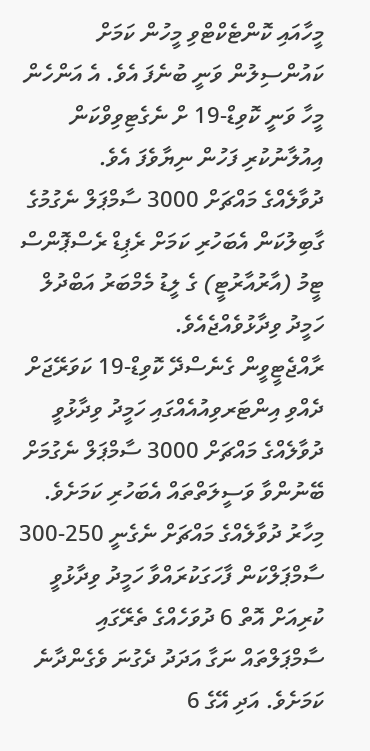މީހާއައި ކޮންޓެކްޓްވި މީހުން ކަމަށް ކައުންސިލުން ވަނީ ބުނެފަ އެވެ. އެ އަންހެން މީހާ ވަނީ ކޮވިޑް-19 ށް ނެގެޓިވިވްކަން އިއުލާނުކުރި ފަހުން ނިޔާވެފަ އެވެ.
ދުވާލެއްގެ މައްޗަށް 3000 ސާމްޕަލް ނެގުމުގެ ގާބިލުކަން އެބަހުރި ކަމަށް ރެޕިޑް ރެސްޕޮންސް ޓީމު (އާރުއާރުޓީ) ގެ ލީޑު މެމްބަރު އަބްދުލް ހަމީދު ވިދާޅުވެއްޖެއެވެ.
ރާއްޖެޓީވީން ގެނެސްދޭ ކޮވިޑް-19 ކަވަރޭޖަށް ދެއްވި އިންޓަރވިއުއެއްގައި ހަމީދު ވިދާޅުވީ ދުވާލެއްގެ މައްޗަށް 3000 ސާމްޕަލް ނެގުމަށް ބޭނުންވާ ވަސީލަތްތައް އެބަހުރި ކަމަށެވެ. މިހާރު ދުވާލެއްގެ މައްޗަށް ނެގެނީ 250-300 ސާމްޕަލްކަން ފާހަގަކުރައްވާ ހަމީދު ވިދާޅުވީ ކުރިއަށް އޮތް 6 ދުވަހެއްގެ ތެރޭގައި ސާމްޕަލްތައް ނަގާ އަދަދު ދެގުނަ ވެގެންދާނެ ކަމަށެވެ. އަދި އޭގެ 6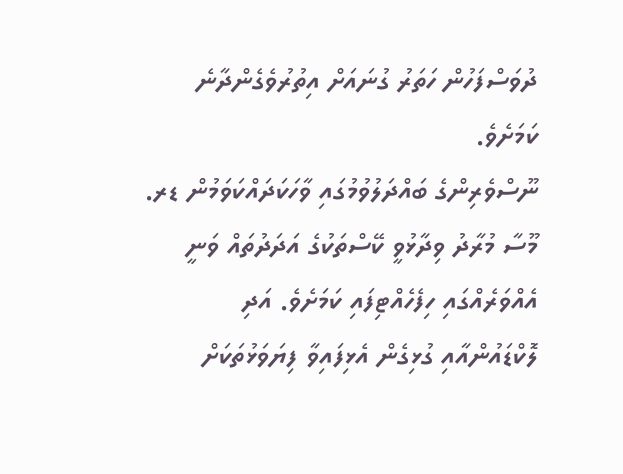ދުވަސްފަހުން ހަތަރު ގުނައަށް އިތުރުވެގެންދާނެ ކަމަށެވެ.
ނޫސްވެރިންގެ ބައްދަލުވުމުގައި ވާހަކަދައްކަވަމުން ޑރ. މޫސާ މުރާދު ވިދާޅުވީ ކޭސްތަކުގެ އަދަދުތައް ވަނީ އެއްވަރެއްގައި ހިފެހެއްޓިފައި ކަމަށެވެ. އަދި ލޮކްޑައުންއާއި ގުޅިގެން އެޅިފައިވާ ފިޔަވަޅުތަކަށް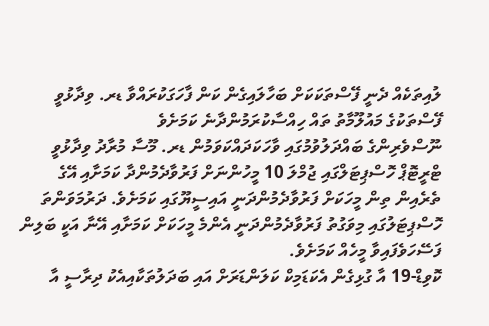ލުއިތަކެއް ދެނީ ފޭސްތަކަކަށް ބަހާލައިގެން ކަން ފާހަގަކުރައްވާ ޑރ. ވިދާޅުވީ ފޭސްތަކުގެ މައުލޫމާތު ތައް ހިއްސާކުރަމުންދާނެ ކަމަށެވެ
ނޫސްވެރިންގެ ބައްދަލުވުމުގައި ވާހަކަދައްކަވަމުން ޑރ. މޫސާ މުރާދު ވިދާޅުވީ ޓްރީޓޮޕް ހޮސްޕިޓަލްގައި ޖުމްލަ 10 މީހުންނަށް ފަރުވާދެމުންދާ ކަމަށާއި އޭގެ ތެރެއިން ތިން މީހަކަށް ފަރުވާދެމުންދަނީ އައިސީޔޫގައި ކަމަށެވެ. ދަރުމަވަންތަ ހޮސްޕިޓަލުގައި މިވަގުތު ފަރުވާދެމުންދަނީ އެންމެ މީހަކަށް ކަމަށާއި އޭނާ އަކީ ބަލިން ފަސޭހަވެފައިވާ މީހެއް ކަމަށެވެ.
ކޮވިޑް-19 އާ ގުޅިގެން އެކަޑަމިކް ކަލަންޑަރަށް އައި ބަދަލުތަކާއިއެކު ދިރާސީ އާ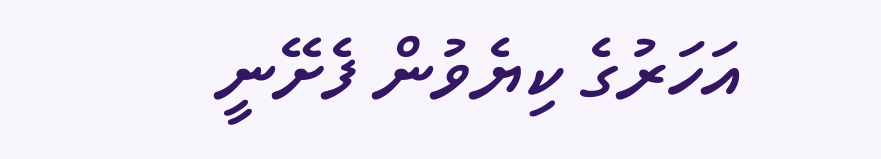އަހަރުގެ ކިޔެވުން ފެށޭނީ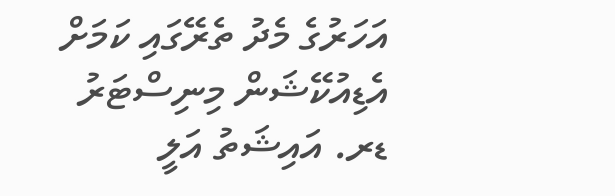އަހަރުގެ މެދު ތެރޭގައި ކަމަށް އެޑިއުކޭޝަން މިނިސްޓަރު ޑރ. އައިޝަތު އަލީ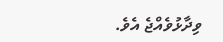ވިދާޅުވެއްޖެ އެވެ.